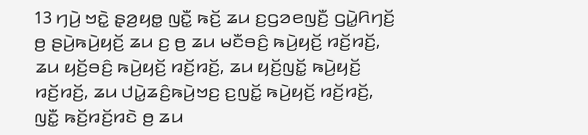13 ꤚꤣꤧ꤬ ꤠꤢꤧ꤭ ꤔ꤫ꤤ꤬ꤟꤥ꤭ ꤜꤢꤪ꤭ ꤒꤢꤩ꤬ ꤘꤣ ꤢ꤬ꤞꤤꤕꤜꤢꤪ꤬ ꤞꤣꤧ꤭ꤖꤚꤢꤩ꤬ ꤥ꤬ ꤔꤣꤧ꤬ꤒꤣꤧ꤬ꤟꤢꤩ꤬ ꤘꤣ ꤢ꤬ ꤥ꤬ ꤘꤣ ꤗꤢꤪꤋꤢꤨ꤬ ꤒꤣꤧ꤬ꤟꤢꤩ꤬ ꤙꤢꤩ꤬ꤙꤢꤩ꤬, ꤘꤣ ꤟꤢꤩ꤬ꤋꤢꤨ꤬ ꤒꤣꤧ꤬ꤟꤢꤩ꤬ ꤙꤢꤩ꤬ꤙꤢꤩ꤬, ꤘꤣ ꤟꤢꤩ꤬ꤜꤢꤩ꤭ ꤒꤣꤧ꤬ꤟꤢꤩ꤬ ꤙꤢꤩ꤬ꤙꤢꤩ꤬, ꤘꤣ ꤓꤣꤧ꤭ꤘꤢꤨ꤬ꤒꤣꤧ꤬ꤠꤢ꤬ ꤢ꤬ꤜꤢꤩ꤭ ꤒꤣꤧ꤬ꤟꤢꤩ꤬ ꤙꤢꤩ꤬ꤙꤢꤩ꤬, ꤜꤢꤪ꤭ ꤒꤢꤩ꤬ꤙꤢꤩ꤬ꤙꤢꤧ ꤥ꤬ ꤘꤣ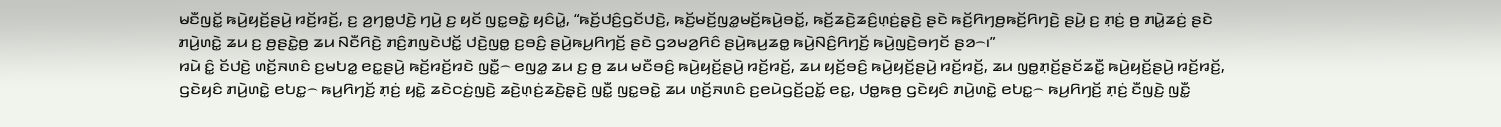ꤗꤢꤪꤜꤢꤩ꤭ ꤒꤣꤧ꤬ꤟꤢꤩ꤬ꤔꤣꤧ꤬ ꤙꤢꤩ꤬ꤙꤢꤩ꤬, ꤢ꤬ ꤤ꤬ꤚꤥ꤭ꤓꤢꤧ꤬ ꤚꤣꤧ꤬ ꤢ꤬ ꤟꤢꤩ ꤜꤢ꤭ꤋꤢꤧ꤭ ꤟꤢꤨꤣꤧ꤭, “ꤒꤢꤩ꤬ꤓꤢꤨ꤬ꤞꤢꤩꤓꤢꤧ꤬, ꤒꤢꤩ꤬ꤗꤢꤩ꤬ꤜꤤ꤭ꤗꤢꤩ꤬ꤒꤣꤧ꤬ꤋꤢꤩ꤭, ꤒꤢꤩ꤬ꤘꤢꤧ꤬ꤘꤢꤨ꤬ꤛ꤫ꤢꤦ꤬ꤔ꤫ꤢꤧ꤬ ꤔꤢꤧ ꤒꤢꤩ꤬ꤖꤚꤥ꤬ꤒꤢꤩ꤬ꤖꤚꤢꤧ꤬ ꤔꤣꤧ꤬ ꤢ꤬ ꤊ꤫ꤢꤦ꤬ ꤥ꤬ ꤊꤣꤧ꤭ꤘꤢꤦ꤬ ꤔꤢꤧ ꤊꤣꤧ꤬ꤛꤢꤧ꤭ ꤘꤣ ꤢ꤬ ꤥ꤬ꤔꤢꤧ꤭ꤥ꤬ ꤘꤣ ꤡꤢꤪꤖꤢꤧ꤬ ꤊꤢꤨ꤬ꤊꤜꤢꤧꤓꤢꤩ꤭ ꤓꤢꤧ꤬ꤜꤥ꤭ ꤢ꤬ꤋꤢꤨ꤬ ꤔꤣꤧ꤬ꤒꤣ꤬ꤖꤚꤢꤩ꤬ ꤔꤢꤧ ꤞꤤꤗꤤ꤬ꤖꤢꤨ ꤔꤣꤧ꤬ꤒꤣ꤬ꤘꤥ꤭ ꤒꤣꤧ꤬ꤡꤢꤨ꤬ꤖꤚꤢꤩ꤬ ꤒꤣꤧ꤬ꤜꤢꤧ꤬ꤋꤚꤢꤩ ꤔꤤ꤮꤯”
ꤙꤣꤧ ꤢꤨ꤭ ꤢꤩꤓꤢꤧ꤬ ꤛꤢꤩ꤬ꤏꤛꤢꤨ ꤢ꤬ꤗꤝꤤ꤭ ꤕꤢ꤭ꤔꤣꤧ꤬ ꤒꤢꤩ꤬ꤙꤢꤩ꤬ꤙꤢꤧ ꤜꤢꤪ꤭꤮ ꤕꤜꤤ꤭ ꤘꤣ ꤢ꤬ ꤥ꤬ ꤘꤣ ꤗꤢꤪꤋꤢꤨ꤬ ꤒꤣꤧ꤬ꤟꤢꤩ꤬ꤔꤣꤧ꤬ ꤙꤢꤩ꤬ꤙꤢꤩ꤬, ꤘꤣ ꤟꤢꤩ꤬ꤋꤢꤨ꤬ ꤒꤣꤧ꤬ꤟꤢꤩ꤬ꤔꤣꤧ꤬ ꤙꤢꤩ꤬ꤙꤢꤩ꤬, ꤘꤣ ꤜꤥ꤭ꤊ꤫ꤢꤩ꤬ꤔꤢꤩꤘꤢꤪ꤭ ꤒꤣꤧ꤬ꤟꤢꤩ꤬ꤔꤣꤧ꤬ ꤙꤢꤩ꤬ꤙꤢꤩ꤬, ꤞꤢꤧꤟꤢꤨ ꤊꤣꤧ꤬ꤛꤢꤧ꤭ ꤕꤝꤢ꤭꤮ ꤒꤣ꤬ꤖꤚꤢꤩ꤬ ꤊ꤫ꤢꤦ꤬ ꤟꤢꤧ꤭ ꤘꤢꤧꤍꤢꤦ꤬ꤜꤢꤧ꤬ ꤘꤢꤧ꤬ꤛ꤫ꤢꤦ꤬ꤘꤢꤧ꤬ꤔ꤫ꤢꤧ꤬ ꤜꤢꤪ꤭ ꤜꤢ꤭ꤋꤢꤧ꤭ ꤘꤣ ꤛꤢꤩ꤬ꤏꤛꤢꤨ ꤢ꤬ꤕꤣꤧꤞꤢꤩ꤬ꤑꤢꤩ꤭ ꤕꤢ꤭, ꤓꤥ꤭ꤒꤥ꤬ ꤞꤢꤧꤟꤢꤨ ꤊꤣꤧ꤬ꤛꤢꤧ꤭ ꤕꤝꤢ꤭꤮ ꤒꤣ꤬ꤖꤚꤢꤩ꤬ ꤊ꤫ꤢꤦ꤬ ꤢꤪꤜꤢꤧ꤬ ꤜꤢꤪ꤭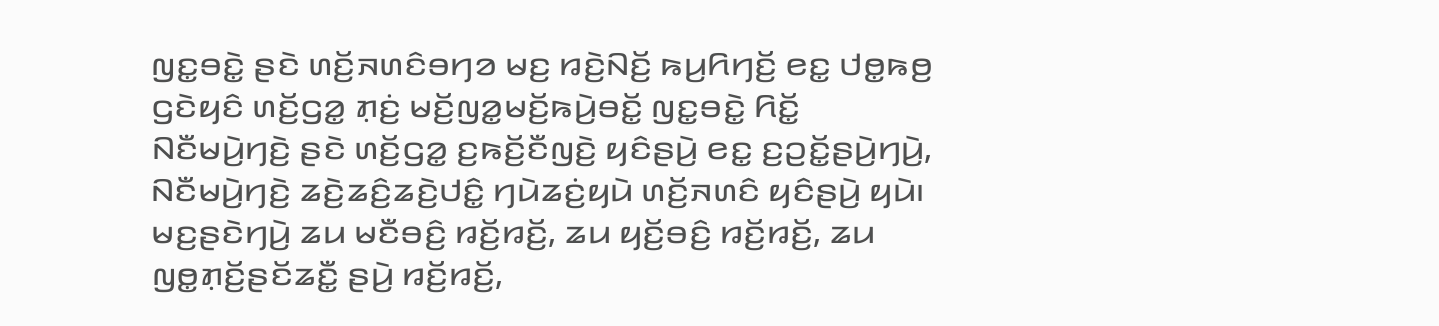ꤜꤢ꤭ꤋꤢꤧ꤭ ꤔꤢꤧ ꤛꤢꤩ꤬ꤏꤛꤢꤨꤋꤚꤤ ꤗꤢ꤬ ꤙꤢꤧ꤬ꤡꤢꤩ꤬ ꤒꤣ꤬ꤖꤚꤢꤩ꤬ ꤕꤢ꤭ ꤓꤥ꤭ꤒꤥ꤬ ꤞꤢꤧꤟꤢꤨ ꤛꤢꤩ꤬ꤞꤤ꤭ ꤊ꤫ꤢꤦ꤬ ꤗꤢꤩ꤬ꤜꤤ꤭ꤗꤢꤩ꤬ꤒꤣꤧ꤬ꤋꤢꤩ꤭ ꤜꤢ꤭ꤋꤢꤧ꤭ ꤖꤢꤩ꤭ ꤡꤢꤪꤗꤣꤧ꤬ꤚꤢꤧ꤬ ꤔꤢꤧ ꤛꤢꤩ꤬ꤞꤤ꤭ ꤢ꤬ꤒꤢꤩ꤬ꤢꤪꤜꤢꤧ꤬ ꤟꤢꤨꤔꤣꤧ꤬ ꤕꤢ꤭ ꤢ꤬ꤑꤢꤩ꤭ꤔꤣꤧ꤬ꤚꤣꤧ꤬, ꤡꤢꤪꤗꤣꤧ꤬ꤚꤢꤧ꤬ ꤘꤢꤧ꤬ꤘꤢꤨ꤬ꤘꤢꤧ꤬ꤓꤢꤨ꤭ ꤚꤣꤧꤘꤢꤦ꤬ꤟꤣꤧ ꤛꤢꤩ꤬ꤏꤛꤢꤨ ꤟꤢꤨꤔꤣꤧ꤬ ꤟꤣꤧ꤯
ꤗꤢ꤬ꤔꤢꤧꤚꤣꤧ꤬ ꤘꤣ ꤗꤢꤪꤋꤢꤨ꤬ ꤙꤢꤩ꤬ꤙꤢꤩ꤬, ꤘꤣ ꤟꤢꤩ꤬ꤋꤢꤨ꤬ ꤙꤢꤩ꤬ꤙꤢꤩ꤬, ꤘꤣ ꤜꤥ꤭ꤊ꤫ꤢꤩ꤬ꤔꤢꤩꤘꤢꤪ꤭ ꤔꤣꤧ꤬ ꤙꤢꤩ꤬ꤙꤢꤩ꤬,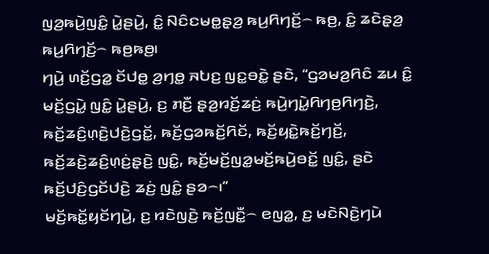ꤜꤤ꤬ꤒꤣꤧ꤬ꤜꤢꤨ꤭ ꤣꤧ꤭ꤔꤣꤧ꤬, ꤢꤨ꤭ ꤡꤢꤨꤢꤗꤥ꤭ꤔ꤫ꤤ꤬ ꤒꤣ꤬ꤖꤚꤢꤩ꤬꤮ ꤒꤥ꤬, ꤢꤨ꤭ ꤘꤢꤧꤔ꤫ꤤ꤬ ꤒꤣ꤬ꤖꤚꤢꤩ꤬꤮ ꤒꤥ꤬ꤒꤥ꤬꤯
ꤚꤣꤧ꤬ ꤛꤢꤩ꤬ꤞꤤ꤭ ꤢꤩꤓꤥ꤭ ꤤ꤬ꤚꤥ꤭ ꤏꤝꤢ꤬ ꤜꤢ꤭ꤋꤢꤧ꤭ ꤔꤢꤧ, “ꤞꤤꤗꤤ꤬ꤖꤢꤨ ꤘꤣ ꤢꤨ꤭ ꤗꤢꤩ꤬ꤞꤣꤧ꤭ ꤜꤢꤨ꤭ ꤣꤧ꤭ꤔꤣꤧ꤬, ꤢ꤬ ꤊꤢꤪ꤬ ꤔ꤫ꤤ꤬ꤙꤢꤩ꤬ꤘꤢꤦ꤬ ꤒꤣꤧ꤬ꤚꤣꤧ꤭ꤖꤚꤥ꤬ꤖꤚꤢꤧ꤬, ꤒꤢꤩ꤬ꤘꤢꤨ꤬ꤛ꤫ꤢꤧ꤬ꤓꤢꤧ꤬ꤞꤢꤩ꤭, ꤒꤢꤩ꤬ꤞꤤꤒꤢꤩ꤬ꤖꤢꤩ, ꤒꤢꤩ꤬ꤟꤢꤧ꤭ꤒꤢꤩ꤬ꤚꤢꤩ꤬, ꤒꤢꤩ꤬ꤘꤢꤧ꤬ꤘꤢꤨ꤬ꤛ꤫ꤢꤦ꤬ꤔ꤫ꤢꤧ꤬ ꤜꤢꤨ꤭, ꤒꤢꤩ꤬ꤗꤢꤩ꤬ꤜꤤ꤭ꤗꤢꤩ꤬ꤒꤣꤧ꤬ꤋꤢꤩ꤭ ꤜꤢꤨ꤭, ꤔꤢꤧ ꤒꤢꤩ꤬ꤓꤢꤨ꤬ꤞꤢꤩꤓꤢꤧ꤬ ꤘꤢꤦ꤬ ꤜꤢꤨ꤭ ꤔꤤ꤮꤯”
ꤗꤢꤩ꤬ꤒꤢꤩ꤭ꤟꤢꤩꤚꤣꤧ꤬, ꤢ꤬ ꤙꤢꤧꤜꤢꤧ꤬ ꤒꤢꤩ꤬ꤜꤢꤪ꤭꤮ ꤕꤜꤤ꤭, ꤢ꤬ ꤗꤢꤧꤡꤢꤧ꤬ꤚꤣꤧ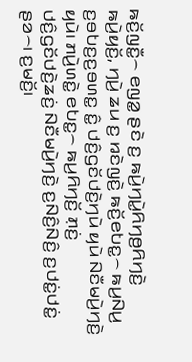ꤒꤢꤩ꤬ꤜꤢꤪ꤭꤮ ꤕꤜꤤ꤭ ꤔꤢꤧ ꤢ꤬ ꤒꤣꤧ꤬ꤚꤣꤧ꤭ꤖꤚꤥ꤬ꤖꤚꤢꤧ꤬ ꤒꤣꤧ꤬ꤟꤢꤩ꤬, ꤚꤣꤧ꤬ ꤘꤣ ꤢ꤬ ꤙꤢꤧꤜꤢꤧ꤬ ꤒꤢꤩ꤬ꤕꤝꤢ꤭꤮ ꤒꤣ꤬ꤡꤣ꤬ ꤢ꤬ꤋꤝꤢ꤬ꤢ꤬ꤋꤛꤢ꤭ ꤢꤨ꤭ ꤓꤢꤨ꤬ꤞꤢꤩꤓꤢꤧ꤬ꤚꤣꤧ ꤟꤣꤧ ꤡꤢꤪꤗꤣꤧ꤬ꤚꤢꤧ꤬ ꤟꤣꤧ꤯ ꤊꤣꤧ꤬ꤛꤢꤧ꤭ ꤕꤝꤢ꤭꤮ ꤒꤣ꤬ꤖꤚꤢꤩ꤬ ꤊ꤫ꤢꤦ꤬ ꤓꤢꤨ꤬ꤞꤢꤩꤓꤢꤧ꤬ꤘꤢꤦ꤬ ꤡꤢꤪꤗꤣꤧ꤬ꤚꤢꤧ꤬ ꤢ꤬ꤡꤢꤨ꤬ꤡꤢꤨ꤬ ꤢ꤬ꤓꤢꤦ꤭ꤓꤢꤦ꤭ ꤔꤤ꤮꤯ ꤢ꤬ꤗꤢꤩ꤬꤯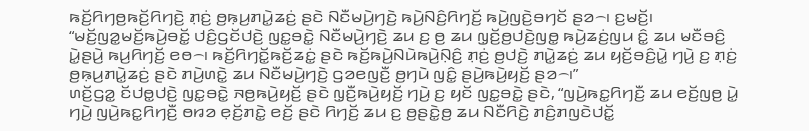ꤒꤢꤩ꤬ꤖꤚꤥ꤬ꤒꤢꤩ꤬ꤖꤚꤢꤧ꤬ ꤊ꤫ꤢꤦ꤬ ꤥ꤬ꤒ꤫ꤣ꤬ꤊꤣꤧ꤭ꤘꤢꤦ꤬ ꤔꤢꤧ ꤡꤢꤪꤗꤣꤧ꤬ꤚꤢꤧ꤬ ꤒꤣꤧ꤬ꤡꤢꤨ꤬ꤖꤚꤢꤩ꤬ ꤒꤣꤧ꤬ꤜꤢꤧ꤬ꤋꤚꤢꤩ ꤔꤤ꤮꤯ ꤢ꤬ꤗꤢꤩ꤬꤯
“ꤗꤢꤩ꤬ꤜꤤ꤭ꤗꤢꤩ꤬ꤒꤣꤧ꤬ꤋꤢꤩ꤭ ꤓꤢꤨ꤬ꤞꤢꤩꤓꤢꤧ꤬ ꤜꤢ꤭ꤋꤢꤧ꤭ ꤡꤢꤪꤗꤣꤧ꤬ꤚꤢꤧ꤬ ꤘꤣ ꤢ꤬ ꤥ꤬ ꤘꤣ ꤜ꤫ꤢꤩ꤬ꤥ꤬ꤓꤢꤧ꤬ꤜꤥ꤭ ꤒꤣꤧ꤬ꤘꤢꤦ꤬ꤜꤣ ꤢꤨ꤭ ꤘꤣ ꤗꤢꤪꤋꤢꤨ꤬ ꤣꤧ꤭ꤔꤣꤧ꤬ ꤒꤣ꤬ꤖꤚꤢꤩ꤬ ꤕꤥ꤮꤯ ꤒꤢꤩ꤬ꤖꤚꤢꤩ꤭ꤒꤢꤩ꤬ꤘꤢꤦ꤭ ꤔꤢꤧ ꤒꤢꤩ꤬ꤒꤣꤧ꤬ꤡꤣꤧꤒꤣꤧ꤬ꤡ꤫ꤢꤨ꤬ ꤊ꤫ꤢꤦ꤬ ꤥ꤬ꤓꤢꤧ꤬ ꤊꤣꤧ꤭ꤘꤢꤦ꤬ ꤘꤣ ꤟꤢꤩ꤬ꤋꤢꤨ꤬ꤣꤧ꤭ ꤚꤣꤧ꤬ ꤢ꤬ ꤊ꤫ꤢꤦ꤬ ꤥ꤬ꤒ꤫ꤣ꤬ꤊꤣꤧ꤭ꤘꤢꤦ꤬ ꤔꤢꤧ ꤊꤣꤧ꤬ꤛꤢꤧ꤭ ꤘꤣ ꤡꤢꤪꤗꤣꤧ꤬ꤚꤢꤧ꤬ ꤞꤤꤕꤜꤢꤪ꤬ ꤥ꤬ꤚꤣꤧ ꤜꤢꤨ꤭ ꤔꤣꤧ꤬ꤒꤣꤧ꤬ꤟꤢꤩ꤬ ꤔꤤ꤮꤯”
ꤛꤢꤩ꤬ꤞꤤ꤭ ꤢꤩꤓꤥ꤭ꤓꤢꤧ꤬ ꤜꤢ꤭ꤋꤢꤧ꤭ ꤏꤥ꤬ꤒꤣꤧ꤬ꤟꤢꤩ꤬ ꤔꤢꤧ ꤜ꤫ꤢꤪ꤬ꤒꤣꤧ꤬ꤟꤢꤩ꤬ ꤚꤣꤧ꤬ ꤢ꤬ ꤟꤢꤩ ꤜꤢ꤭ꤋꤢꤧ꤭ ꤔꤢꤧ, “ꤜꤣꤧ꤬ꤒꤢ꤭ꤖꤚꤢꤪ꤬ ꤘꤣ ꤕꤢꤩ꤬ꤜꤥ꤬ ꤣꤧ꤭ ꤚꤣꤧ꤬ ꤜꤣꤧ꤬ꤒꤢ꤭ꤖꤚꤢꤪ꤬ ꤥꤙꤤ ꤕ꤫ꤢꤩ꤬ꤊꤢꤧ꤭ ꤕꤢꤩ꤬ ꤔꤢꤧ ꤖꤚꤢꤩ꤬ ꤘꤣ ꤢ꤬ ꤥ꤬ꤔꤢꤧ꤭ꤥ꤬ ꤘꤣ ꤡꤢꤪꤖꤢꤧ꤬ ꤊꤢꤨ꤬ꤊꤜꤢꤧꤓꤢꤩ꤭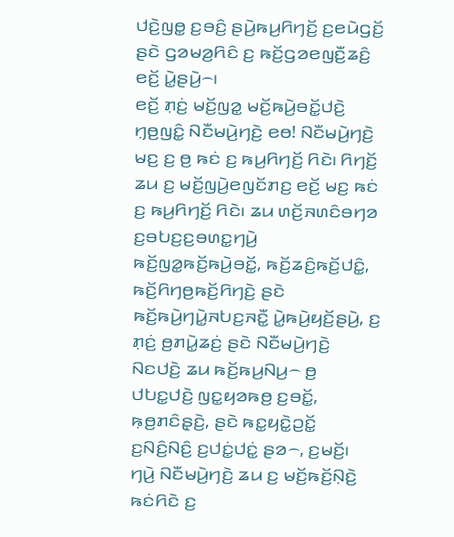ꤓꤢꤧ꤬ꤜꤥ꤭ ꤢ꤬ꤋꤢꤨ꤬ ꤔꤣꤧ꤬ꤒꤣ꤬ꤖꤚꤢꤩ꤬ ꤢ꤬ꤕꤣꤧꤞꤢꤩ꤬ ꤔꤢꤧ ꤞꤤꤗꤤ꤬ꤖꤢꤨ ꤢ꤬ ꤒꤢꤩ꤬ꤞꤤꤕꤜꤢꤪ꤬ꤘꤢꤨ꤬ ꤕꤢꤩ꤬ ꤣꤧ꤭ꤔꤣꤧ꤬꤮꤯
ꤕꤢꤩ꤬ ꤊ꤫ꤢꤦ꤬ ꤗꤢꤩ꤬ꤜꤤ꤭ ꤗꤢꤩ꤬ꤒꤣꤧ꤬ꤋꤢꤩ꤭ꤓꤢꤧ꤬ ꤚ꤫ꤥ꤬ꤜꤢꤨ꤭ ꤡꤢꤪꤗꤣꤧ꤬ꤚꤢꤧ꤬ ꤕꤥ! ꤡꤢꤪꤗꤣꤧ꤬ꤚꤢꤧ꤬ ꤗꤢ꤬ ꤢ꤬ ꤥ꤬ ꤒꤢꤦ ꤢ꤬ ꤒꤣ꤬ꤖꤚꤢꤩ꤬ ꤖꤢꤧ꤯ ꤖꤚꤢꤩ꤬ ꤘꤣ ꤢ꤬ ꤗꤢꤩ꤬ꤜꤣꤧ꤬ꤕꤜꤢꤩꤊꤢ꤬ ꤕꤢꤩ꤬ ꤗꤢ꤬ ꤒꤢꤦ ꤢ꤬ ꤒꤣ꤬ꤖꤚꤢꤩ꤬ ꤖꤢꤧ꤯ ꤘꤣ ꤛꤢꤩ꤬ꤏꤛꤢꤨꤋꤚꤤ ꤢ꤬ꤋꤝꤢ꤬ꤢ꤬ꤋꤛꤢ꤭ꤚꤣꤧ꤬ ꤒꤢꤩ꤬ꤜꤤ꤭ꤒꤢꤩ꤬ꤒꤣꤧ꤬ꤋꤢꤩ꤭, ꤒꤢꤩ꤬ꤘꤢꤨ꤬ꤒꤢꤩ꤬ꤓꤢꤨ꤭, ꤒꤢꤩ꤬ꤖꤚꤥ꤬ꤒꤢꤩ꤬ꤖꤚꤢꤧ꤬ ꤔꤢꤧ ꤒꤢꤩ꤬ꤒꤣꤧ꤬ꤚꤣꤧ꤭ꤏꤝꤢ꤬ꤏꤢꤪ꤭ ꤣꤧ꤭ꤒꤣꤧ꤬ꤟꤢꤩ꤬ꤔꤣꤧ꤬, ꤢ꤬ ꤊ꤫ꤢꤦ꤬ ꤥ꤬ꤊꤣꤧ꤭ꤘꤢꤦ꤬ ꤔꤢꤧ ꤡꤢꤪꤗꤣꤧ꤬ꤚꤢꤧ꤬ ꤡꤢꤓꤢꤧ꤬ ꤘꤣ ꤒꤢꤩ꤬ꤒꤣ꤬ꤡꤣ꤬꤮ ꤥ꤬ ꤓꤝꤢ꤭ꤓꤢꤧ꤬ ꤜꤢ꤭ꤟꤤꤒꤥ꤬ ꤢ꤬ꤋꤢꤩ꤭, ꤒ꤫ꤥ꤬ꤊꤢꤨꤔ꤫ꤢꤧ꤬, ꤔꤢꤧ ꤒꤢ꤭ꤟꤢꤧ꤭ꤑꤢꤩ꤭ ꤢ꤬ꤡꤢꤨ꤬ꤡꤢꤨ꤬ ꤢ꤬ꤓꤢꤦ꤭ꤓꤢꤦ꤭ ꤔꤤ꤮, ꤢ꤬ꤗꤢꤩ꤬꤯
ꤚꤣꤧ꤬ ꤡꤢꤪꤗꤣꤧ꤬ꤚꤢꤧ꤬ ꤘꤣ ꤢ꤬ ꤗꤢꤩ꤬ꤒꤢꤩ꤬ꤡ꤫ꤢꤧ꤬ ꤒꤢꤦꤖꤢꤧ ꤢ꤬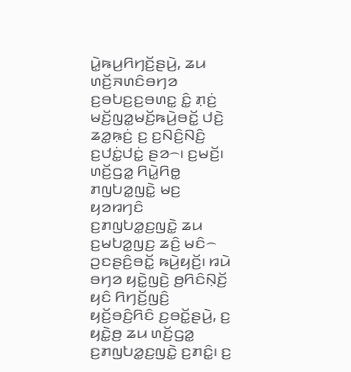ꤣꤧ꤭ꤒꤣ꤬ꤖꤚꤢꤩ꤬ꤔꤣꤧ꤬, ꤘꤣ ꤛꤢꤩ꤬ꤏꤛꤢꤨꤋꤚꤤ ꤢ꤬ꤋꤝꤢ꤬ꤢ꤬ꤋꤛꤢ꤭ ꤢꤨ꤭ ꤊ꤫ꤢꤦ꤬ ꤗꤢꤩ꤬ꤜꤤ꤭ꤗꤢꤩ꤬ꤒꤣꤧ꤬ꤋꤢꤩ꤭ ꤓꤢꤧ꤬ ꤘꤤ꤭ꤒ꤫ꤢꤦ꤬ ꤢ꤬ ꤢ꤬ꤡꤢꤨ꤬ꤡꤢꤨ꤬ ꤢ꤬ꤓꤢꤦ꤭ꤓꤢꤦ꤭ ꤔꤤ꤮꤯ ꤢ꤬ꤗꤢꤩ꤬꤯
ꤛꤢꤩ꤬ꤞꤤ꤭ ꤖꤣꤧ꤭ꤖꤥ꤭ ꤊꤜꤝꤤ꤭ꤜꤢꤧ꤭ ꤗꤢ꤬ ꤟꤤꤙꤚꤢꤨ ꤢ꤬ꤊꤜꤝꤤ꤭ꤢ꤬ꤜꤢꤧ꤭ ꤘꤣ ꤢ꤬ꤗꤝꤤ꤭ꤜꤢ꤬ ꤘꤢꤨ꤬ ꤗꤢꤨ꤮ ꤑꤢꤔꤢꤨ꤬ꤋꤢꤩ꤭ ꤒꤣꤧ꤬ꤟꤢꤩ꤬꤯ ꤙꤣꤧ ꤋꤚꤤ ꤟꤢꤧ꤭ꤜꤢꤧ꤬ ꤥ꤬ꤖꤢꤨꤡ꤫ꤢꤩ꤬ ꤟꤢꤨ ꤖꤚꤢꤩ꤬ꤜꤢꤨ꤬ ꤟꤢꤩ꤬ꤋꤢꤨ꤬ꤖꤢꤨ ꤢ꤬ꤋꤢꤩ꤭ꤔꤣꤧ꤬, ꤢ꤬ ꤟꤢꤧ꤭ꤥ꤬ ꤘꤣ ꤛꤢꤩ꤬ꤞꤤ꤭ ꤢ꤬ꤊꤜꤝꤤ꤭ꤢ꤬ꤜꤢꤧ꤭ ꤢ꤬ꤊꤢꤨ꤭꤯ ꤢ꤬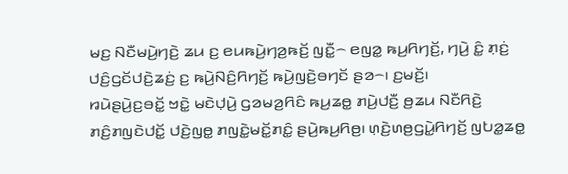ꤗꤢ꤬ ꤡꤢꤪꤗꤣꤧ꤬ꤚꤢꤧ꤬ ꤘꤣ ꤢ꤬ ꤕꤣꤒꤣꤧ꤬ꤚꤤ꤬ꤒꤢꤩ꤬ ꤜꤢꤪ꤭꤮ ꤕꤜꤤ꤭ ꤒꤣ꤬ꤖꤚꤢꤩ꤬, ꤚꤣꤧ꤬ ꤢꤨ꤭ ꤊ꤫ꤢꤦ꤬ ꤓꤢꤨ꤬ꤞꤢꤩꤓꤢꤧ꤬ꤘꤢꤦ꤬ ꤢ꤬ ꤒꤣꤧ꤬ꤡꤢꤨ꤬ꤖꤚꤢꤩ꤬ ꤒꤣꤧ꤬ꤜꤢꤧ꤬ꤋꤚꤢꤩ ꤔꤤ꤮꤯ ꤢ꤬ꤗꤢꤩ꤬꤯
ꤙꤣꤧꤔꤣꤧ꤬ꤢ꤬ꤋꤢꤩ꤭ ꤠꤢꤧ꤭ ꤗꤢꤧꤓ꤫ꤣꤧ꤬ ꤞꤤꤗꤤ꤬ꤖꤢꤨ ꤒꤣ꤬ꤘꤥ꤭ ꤊꤣꤧ꤬ꤓꤢꤪ꤬ ꤥ꤬ꤘꤣ ꤡꤢꤪꤖꤢꤧ꤬ ꤊꤢꤨ꤬ꤊꤜꤢꤧꤓꤢꤩ꤭ ꤓꤢꤧ꤬ꤜꤥ꤭ ꤊꤜꤢꤧ꤭ꤗꤢꤩ꤭ꤊꤢꤨ꤭ ꤔꤣꤧ꤬ꤒꤣ꤬ꤖꤥ꤬꤯ ꤛ꤫ꤢꤧ꤬ꤛꤥ꤬ꤞꤣꤧ꤭ꤖꤚꤢꤩ꤬ ꤜꤝꤤ꤭ꤘꤥ꤭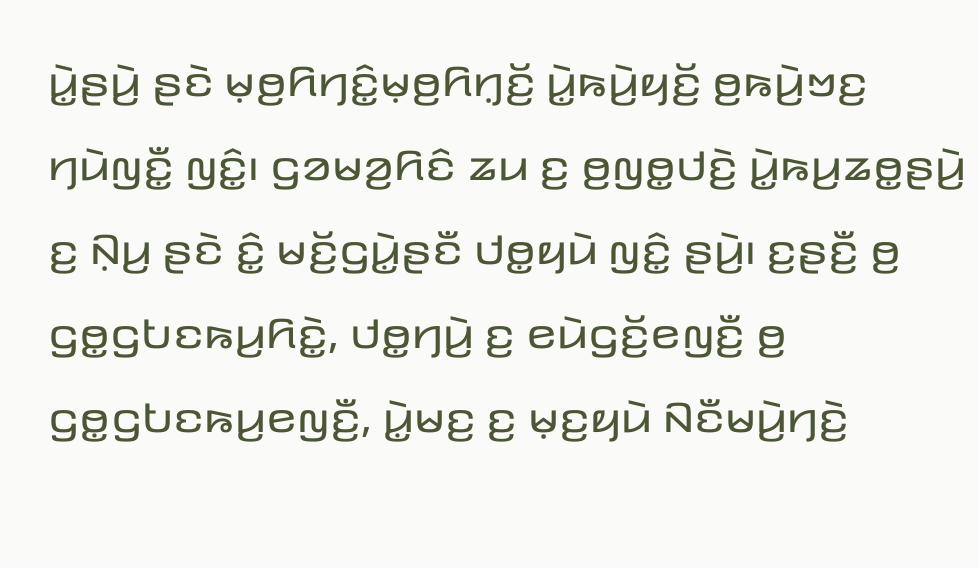ꤣꤧ꤭ꤔꤣꤧ꤬ ꤔꤢꤧ ꤗ꤫ꤥ꤬ꤖꤚꤢꤨ꤭ꤗ꤫ꤥ꤬ꤖꤚ꤫ꤢꤩ꤬ ꤣꤧ꤭ꤒꤣꤧ꤬ꤟꤢꤩ꤬ ꤥ꤬ꤒꤣꤧ꤬ꤠꤢ꤬ ꤚꤣꤧꤜꤢꤪ꤭ ꤜꤢꤨ꤭꤯ ꤞꤤꤗꤤ꤬ꤖꤢꤨ ꤘꤣ ꤢ꤬ ꤥ꤬ꤜꤥ꤭ꤓꤢꤧ꤬ ꤣꤧ꤭ꤒꤣ꤬ꤘꤥ꤭ꤔꤣꤧ꤬ ꤢ꤬ ꤡ꤫ꤣ꤬ ꤔꤢꤧ ꤢꤨ꤭ ꤗꤢꤩ꤬ꤞꤣꤧ꤭ꤔꤢꤪ ꤓꤥ꤭ꤟꤣꤧ ꤜꤢꤨ꤭ ꤔꤣꤧ꤬꤯ ꤢ꤬ꤔꤢꤪ꤬ ꤥ꤬ ꤞꤥ꤭ꤞꤝꤢꤒꤣ꤬ꤖꤢꤧ꤭, ꤓꤥ꤭ꤚꤣꤧ꤬ ꤢ꤬ ꤕꤣꤧꤞꤢꤩ꤬ꤕꤜꤢꤪ꤬ ꤥ꤬ ꤞꤥ꤭ꤞꤝꤢꤒꤣ꤬ꤕꤜꤢꤪ꤬, ꤣꤧ꤭ꤗꤢ꤬ ꤢ꤬ ꤗ꤫ꤢ꤬ꤟꤣꤧ ꤡꤢꤪꤗꤣꤧ꤬ꤚꤢꤧ꤬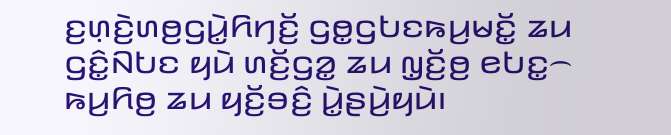ꤢ꤬ꤛ꤫ꤢꤧ꤬ꤛꤥ꤬ꤞꤣꤧ꤭ꤖꤚꤢꤩ꤬ ꤞꤥ꤭ꤞꤝꤢꤒꤣ꤬ꤗꤢꤩ꤭ ꤘꤣ ꤞꤢꤨ꤭ꤡꤝꤢ ꤟꤣꤧ ꤛꤢꤩ꤬ꤞꤤ꤭ ꤘꤣ ꤜ꤫ꤢꤩ꤬ꤥ꤬ ꤕꤝꤢ꤭꤮ ꤒꤣ꤬ꤖꤥ꤬ ꤘꤣ ꤟꤢꤩ꤬ꤋꤢꤨ꤬ ꤣꤧ꤭ꤔꤣꤧ꤬ꤟꤣꤧ꤯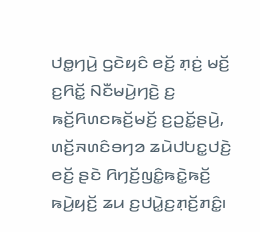ꤓꤥ꤭ꤚꤣꤧ꤬ ꤞꤢꤧꤟꤢꤨ ꤕꤢꤩ꤬ ꤊ꤫ꤢꤦ꤬ ꤗꤢꤩ꤬ ꤢ꤬ꤖꤢꤩ꤭ ꤡꤢꤪꤗꤣꤧ꤬ꤚꤢꤧ꤬ ꤢ꤬ ꤒꤢꤩ꤬ꤖꤛꤢꤒꤢꤩ꤬ꤗꤢꤩ꤬ ꤢ꤬ꤑꤢꤩ꤭ꤔꤣꤧ꤬, ꤛꤢꤩ꤬ꤏꤛꤢꤨꤋꤚꤤ ꤘꤣꤧꤓꤝꤢ꤭ꤓꤢꤧ꤬ ꤕꤢꤩ꤬ ꤔꤢꤧ ꤖꤚꤢꤩ꤬ꤜꤢꤨ꤭ꤒꤢꤧ꤭ꤒꤢꤩ꤬ ꤒꤣꤧ꤬ꤟꤢꤩ꤬ ꤘꤣ ꤢ꤬ꤓꤣꤧ꤭ꤢ꤬ꤊ꤫ꤢꤩ꤬ꤊꤢꤨ꤭꤯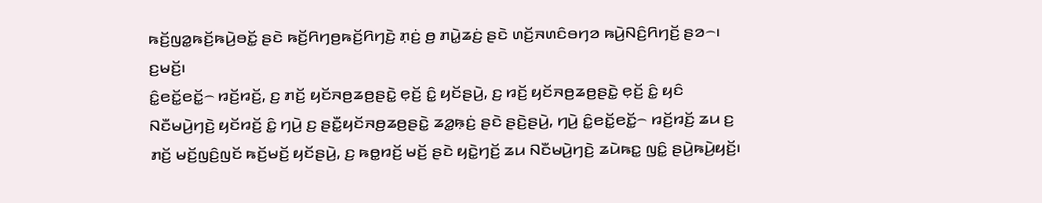ꤒꤢꤩ꤬ꤜꤤ꤭ꤒꤢꤩ꤬ꤒꤣꤧ꤬ꤋꤢꤩ꤭ ꤔꤢꤧ ꤒꤢꤩ꤬ꤖꤚꤥ꤬ꤒꤢꤩ꤬ꤖꤚꤢꤧ꤬ ꤊ꤫ꤢꤦ꤬ ꤥ꤬ ꤊꤣꤧ꤭ꤘꤢꤦ꤬ ꤔꤢꤧ ꤛꤢꤩ꤬ꤏꤛꤢꤨꤋꤚꤤ ꤒꤣꤧ꤬ꤡꤢꤨ꤬ꤖꤚꤢꤩ꤬ ꤔꤤ꤮꤯ ꤢ꤬ꤗꤢꤩ꤬꤯
ꤢꤨ꤭ꤕꤢꤩ꤭ꤕꤢꤩ꤭꤮ ꤙꤢꤩ꤬ꤙꤢꤩ꤬, ꤢ꤬ ꤊꤢꤩ꤬ ꤟꤢꤩꤏꤥ꤬ꤘꤥ꤬ꤔꤢꤧ꤭ ꤕ꤫ꤢꤩ꤬ ꤢꤨ꤭ ꤟꤢꤩꤔꤣꤧ꤬, ꤢ꤬ ꤙꤢꤩ꤬ ꤟꤢꤩꤏꤥ꤬ꤘꤥ꤬ꤔꤢꤧ꤭ ꤕ꤫ꤢꤩ꤬ ꤢꤨ꤭ ꤟꤢꤨ ꤡꤢꤪꤗꤣꤧ꤬ꤚꤢꤧ꤬ ꤟꤢꤩꤙꤢꤩ꤬ ꤢꤨ꤭ ꤚꤣꤧ꤬ ꤢ꤬ ꤔꤢꤪ꤭ꤟꤢꤩꤏꤥ꤬ꤘꤥ꤬ꤔꤢꤧ꤭ ꤘꤤ꤭ꤒ꤫ꤢꤦ꤬ ꤔꤢꤧ ꤔꤢꤧ꤬ꤔꤣꤧ꤬, ꤚꤣꤧ꤬ ꤢꤨ꤭ꤕꤢꤩ꤭ꤕꤢꤩ꤭꤮ ꤙꤢꤩ꤬ꤙꤢꤩ꤬ ꤘꤣ ꤢ꤬ ꤊꤢꤩ꤬ ꤗꤢꤩ꤬ꤜꤢꤨ꤬ꤜꤢꤩ ꤒꤢꤩ꤬ꤗꤢꤩ꤬ ꤟꤢꤩꤔꤣꤧ꤬, ꤢ꤬ ꤒꤥ꤭ꤙꤢꤩ꤬ ꤗꤢꤩ꤬ ꤔꤢꤧ ꤟꤢꤧ꤭ꤚꤢꤩ꤬ ꤘꤣ ꤡꤢꤪꤗꤣꤧ꤬ꤚꤢꤧ꤬ ꤘꤣꤧꤒꤢ꤭ ꤜꤢꤨ꤭ ꤔꤣꤧ꤬ꤒꤣꤧ꤬ꤟꤢꤩ꤬꤯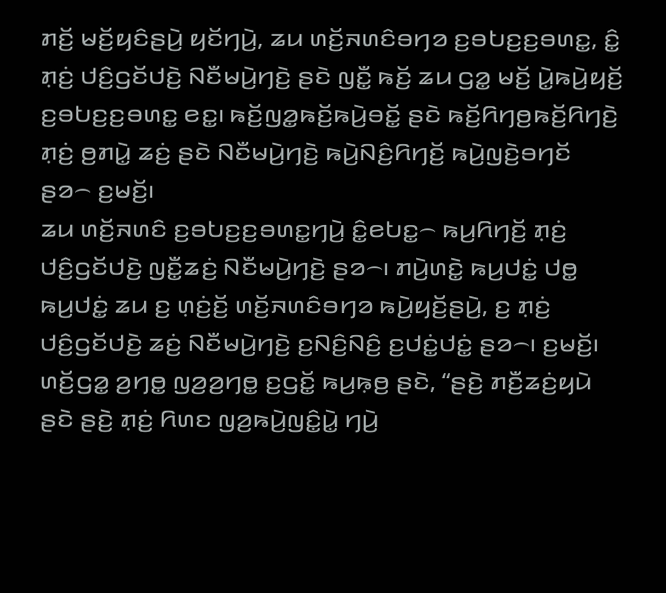ꤊꤢꤩ꤬ ꤗꤢꤩ꤬ꤟꤢꤨꤔꤣꤧ꤬ ꤟꤢꤩꤚꤣꤧ꤬, ꤘꤣ ꤛꤢꤩ꤬ꤏꤛꤢꤨꤋꤚꤤ ꤢ꤬ꤋꤝꤢ꤬ꤢ꤬ꤋꤛꤢ꤭, ꤢꤨ꤭ ꤊ꤫ꤢꤦ꤬ ꤓꤢꤨ꤬ꤞꤢꤩꤓꤢꤧ꤬ ꤡꤢꤪꤗꤣꤧ꤬ꤚꤢꤧ꤬ ꤔꤢꤧ ꤜꤢꤪ꤭ ꤒꤢꤩ꤬ ꤘꤣ ꤞꤤ꤭ ꤗꤢꤩ꤬ ꤣꤧ꤭ꤒꤣꤧ꤬ꤟꤢꤩ꤬ ꤢ꤬ꤋꤝꤢ꤬ꤢ꤬ꤋꤛꤢ꤭ ꤕꤢ꤭꤯ ꤒꤢꤩ꤬ꤜꤤ꤭ꤒꤢꤩ꤬ꤒꤣꤧ꤬ꤋꤢꤩ꤭ ꤔꤢꤧ ꤒꤢꤩ꤬ꤖꤚꤥ꤬ꤒꤢꤩ꤬ꤖꤚꤢꤧ꤬ ꤊ꤫ꤢꤦ꤬ ꤥ꤬ꤊꤣꤧ꤭ ꤘꤢꤦ꤬ ꤔꤢꤧ ꤡꤢꤪꤗꤣꤧ꤬ꤚꤢꤧ꤬ ꤒꤣꤧ꤬ꤡꤢꤨ꤬ꤖꤚꤢꤩ꤬ ꤒꤣꤧ꤬ꤜꤢꤧ꤬ꤋꤚꤢꤩ ꤔꤤ꤮ ꤢ꤬ꤗꤢꤩ꤬꤯
ꤘꤣ ꤛꤢꤩ꤬ꤏꤛꤢꤨ ꤢ꤬ꤋꤝꤢ꤬ꤢ꤬ꤋꤛꤢ꤭ꤚꤣꤧ꤬ ꤢꤨ꤭ꤕꤝꤢ꤭꤮ ꤒꤣ꤬ꤖꤚꤢꤩ꤬ ꤊ꤫ꤢꤦ꤬ ꤓꤢꤨ꤬ꤞꤢꤩꤓꤢꤧ꤬ ꤜꤢꤪ꤭ꤘꤢꤦ꤬ ꤡꤢꤪꤗꤣꤧ꤬ꤚꤢꤧ꤬ ꤔꤤ꤮꤯ ꤊꤣꤧ꤬ꤛꤢꤧ꤭ ꤒꤣ꤬ꤓꤢꤦ꤭ ꤓꤥ꤭ ꤒꤣ꤬ꤓꤢꤦ꤭ ꤘꤣ ꤢ꤬ ꤛ꤫ꤢꤦ꤬ꤢꤩ꤬ ꤛꤢꤩ꤬ꤏꤛꤢꤨꤋꤚꤤ ꤒꤣꤧ꤬ꤟꤢꤩ꤬ꤔꤣꤧ꤬, ꤢ꤬ ꤊ꤫ꤢꤦ꤬ ꤓꤢꤨ꤬ꤞꤢꤩꤓꤢꤧ꤬ ꤘꤢꤦ꤬ ꤡꤢꤪꤗꤣꤧ꤬ꤚꤢꤧ꤬ ꤢ꤬ꤡꤢꤨ꤬ꤡꤢꤨ꤬ ꤢ꤬ꤓꤢꤦ꤭ꤓꤢꤦ꤭ ꤔꤤ꤮꤯ ꤢ꤬ꤗꤢꤩ꤬꤯
ꤛꤢꤩ꤬ꤞꤤ꤭ ꤤ꤬ꤚꤥ꤭ ꤜꤤ꤬ꤤ꤬ꤚꤥ꤭ ꤢ꤬ꤞꤢꤩ꤭ ꤒꤣ꤬ꤒ꤫ꤥ꤬ ꤔꤢꤧ, “ꤔꤢꤧ꤬ ꤊꤢꤪ꤬ꤘꤢꤦ꤬ꤟꤣꤧ ꤔꤢꤧ ꤔꤢꤧ꤬ ꤊ꤫ꤢꤦ꤬ ꤖꤛꤢ ꤜꤤ꤬ꤒꤣꤧ꤬ꤜꤢꤨ꤭ꤣꤧ꤭ ꤚꤣꤧ꤬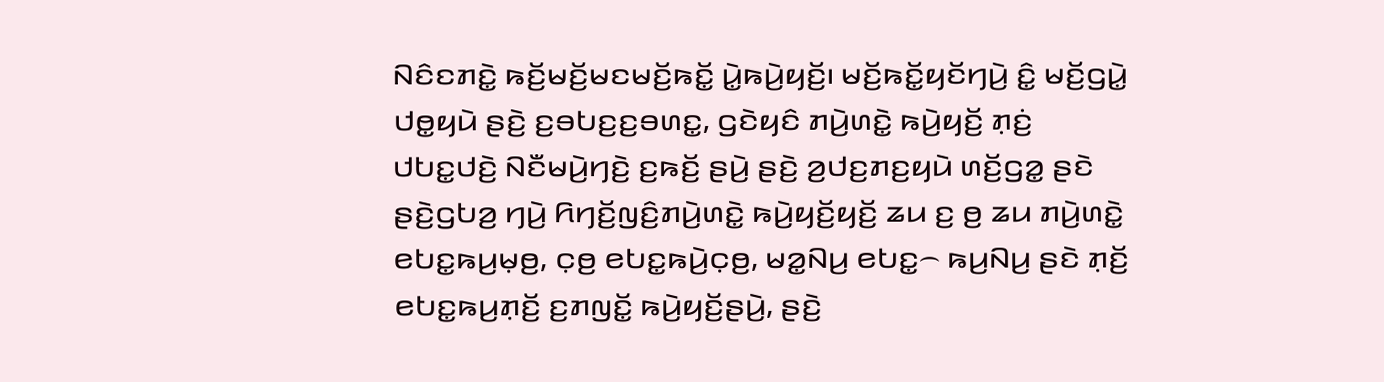ꤡꤢꤨꤢꤊꤢꤧ꤭ ꤒꤢꤩ꤬ꤗꤢꤩ꤬ꤗꤢꤗꤢꤩ꤬ꤒꤢꤩ꤭ ꤣꤧ꤭ꤒꤣꤧ꤬ꤟꤢꤩ꤬꤯ ꤗꤢꤩ꤬ꤒꤢꤩ꤭ꤟꤢꤩꤚꤣꤧ꤬ ꤢꤨ꤭ ꤗꤢꤩ꤬ꤞꤣꤧ꤭ ꤓꤥ꤭ꤟꤣꤧ ꤔꤢꤧ꤬ ꤢ꤬ꤋꤝꤢ꤬ꤢ꤬ꤋꤛꤢ꤭, ꤞꤢꤧꤟꤢꤨ ꤊꤣꤧ꤬ꤛꤢꤧ꤭ ꤒꤣꤧ꤬ꤟꤢꤩ꤬ ꤊ꤫ꤢꤦ꤬ ꤓꤝꤢ꤭ꤓꤢꤧ꤬ ꤡꤢꤪꤗꤣꤧ꤬ꤚꤢꤧ꤬ ꤢ꤬ꤒꤢꤩ꤬ ꤔꤣꤧ꤬ ꤔꤢꤧ꤬ ꤤ꤬ꤓꤢ꤬ꤊꤢ꤬ꤟꤣꤧ ꤛꤢꤩ꤬ꤞꤤ꤭ ꤔꤢꤧ ꤔꤢꤧ꤬ꤞꤝꤤ꤬ ꤚꤣꤧ꤬ ꤖꤚꤢꤩ꤬ꤜꤢꤨ꤬ꤊꤣꤧ꤬ꤛꤢꤧ꤭ ꤒꤣꤧ꤬ꤟꤢꤩ꤬ꤟꤢꤩ꤬ ꤘꤣ ꤢ꤬ ꤥ꤬ ꤘꤣ ꤊꤣꤧ꤬ꤛꤢꤧ꤭ ꤕꤝꤢ꤭ꤒꤣ꤬ꤗ꤫ꤥ꤬, ꤍ꤫ꤥ꤬ ꤕꤝꤢ꤭ꤒꤣꤧ꤬ꤍ꤫ꤥ꤬, ꤗꤤ꤭ꤡꤣ꤬ ꤕꤝꤢ꤭꤮ ꤒꤣ꤬ꤡꤣ꤬ ꤔꤢꤧ ꤊ꤫ꤢꤩ꤬ ꤕꤝꤢ꤭ꤒꤣ꤬ꤊ꤫ꤢꤩ꤬ ꤢ꤬ꤊꤜꤢꤩ꤭ ꤒꤣꤧ꤬ꤟꤢꤩ꤬ꤔꤣꤧ꤬, ꤔꤢꤧ꤬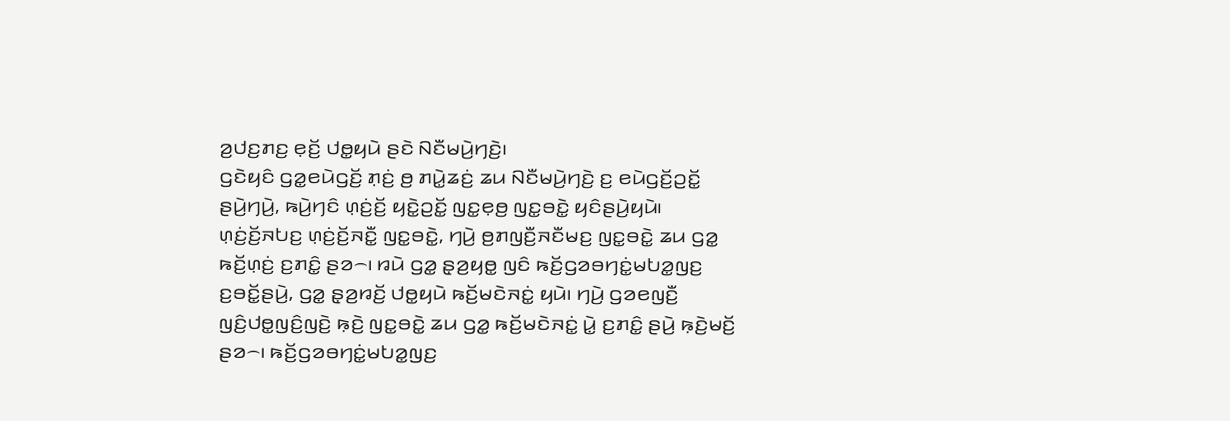ꤤ꤬ꤓꤢ꤬ꤊꤢ꤬ ꤕ꤫ꤢꤩ꤬ ꤓꤥ꤭ꤟꤣꤧ ꤔꤢꤧ ꤡꤢꤪꤗꤣꤧ꤬ꤚꤢꤧ꤬꤯
ꤞꤢꤧꤟꤢꤨ ꤞꤤ꤭ꤕꤣꤧꤞꤢꤩ꤬ ꤊ꤫ꤢꤦ꤬ ꤥ꤬ ꤊꤣꤧ꤭ꤘꤢꤦ꤬ ꤘꤣ ꤡꤢꤪꤗꤣꤧ꤬ꤚꤢꤧ꤬ ꤢ꤬ ꤕꤣꤧꤞꤢꤩ꤬ꤑꤢꤩ꤭ ꤔꤣꤧ꤬ꤚꤣꤧ꤬, ꤒꤣꤧ꤬ꤚꤢꤨ ꤛ꤫ꤢꤦ꤬ꤢꤩ꤬ ꤟꤢꤧ꤭ꤑꤢꤩ꤭ ꤜꤢ꤭ꤕ꤫ꤥ꤬ ꤜꤢ꤭ꤋꤢꤧ꤭ ꤟꤢꤨꤔꤣꤧ꤬ꤟꤣꤧ꤯ ꤛ꤫ꤢꤦ꤬ꤢꤩ꤬ꤏꤝꤢ꤬ ꤛ꤫ꤢꤦ꤬ꤢꤩ꤬ꤏꤢꤪ꤭ ꤜꤢ꤭ꤋꤢꤧ꤭, ꤚꤣꤧ꤬ ꤥ꤬ꤊꤜꤢꤪ꤬ꤏꤢꤪꤗꤢ꤬ ꤜꤢ꤭ꤋꤢꤧ꤭ ꤘꤣ ꤞꤤ꤭ ꤒꤢꤩ꤬ꤛ꤫ꤢꤦ꤬ ꤢ꤬ꤊꤢꤨ꤭ ꤔꤤ꤮꤯ ꤙꤣꤧ ꤞꤤ꤭ ꤔ꤫ꤤ꤬ꤟꤥ꤭ ꤜꤢꤨ ꤒꤢꤩ꤬ꤞꤤꤋꤚꤢꤦ꤭ꤗꤝꤤ꤭ꤜꤢ꤬ ꤢ꤬ꤋꤢꤩ꤭ꤔꤣꤧ꤬, ꤞꤤ꤭ ꤔ꤫ꤤ꤬ꤙꤢꤩ꤬ ꤓꤥ꤭ꤟꤣꤧ ꤒꤢꤩ꤬ꤗꤢꤧꤏꤢꤦ꤭ ꤟꤣꤧ꤯ ꤚꤣꤧ꤬ ꤞꤤꤕꤜꤢꤪ꤬ ꤜꤢꤨ꤬ꤓꤥ꤭ꤜꤢꤨ꤬ꤜꤢꤧ꤬ ꤒ꤫ꤢꤧ꤬ ꤜꤢ꤭ꤋꤢꤧ꤭ ꤘꤣ ꤞꤤ꤭ ꤒꤢꤩ꤬ꤗꤢꤧꤏꤢꤦ꤭ ꤣꤧ꤭ ꤢ꤬ꤊꤢꤨ꤭ ꤔꤣꤧ꤬ ꤒ꤫ꤢꤧ꤬ꤗꤢꤩ꤬ ꤔꤤ꤮꤯ ꤒꤢꤩ꤬ꤞꤤꤋꤚꤢꤦ꤭ꤗꤝꤤ꤭ꤜꤢ꤬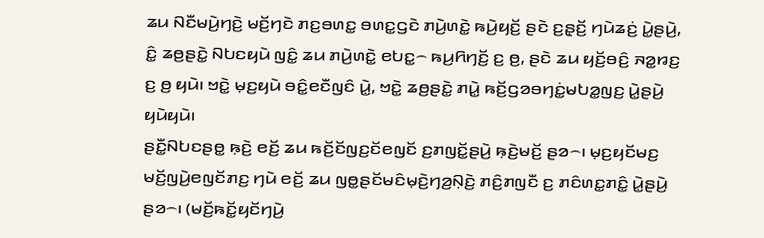ꤘꤣ ꤡꤢꤪꤗꤣꤧ꤬ꤚꤢꤧ꤬ ꤗꤢꤩ꤬ꤚꤢꤧ ꤊꤢ꤬ꤋꤛꤢ꤭ ꤋꤛꤢ꤭ꤞꤢꤧ ꤊꤣꤧ꤬ꤛꤢꤧ꤭ ꤒꤣꤧ꤬ꤟꤢꤩ꤬ ꤔꤢꤧ ꤢ꤬ꤔ꤫ꤢꤩ꤬ ꤚꤣꤧꤘꤢꤦ꤬ ꤣꤧ꤭ꤔꤣꤧ꤬, ꤢꤨ꤭ ꤘꤥ꤬ꤔꤢꤧ꤭ ꤡꤝꤢꤟꤣꤧ ꤜꤢꤨ꤭ ꤘꤣ ꤊꤣꤧ꤬ꤛꤢꤧ꤭ ꤕꤝꤢ꤭꤮ ꤒꤣ꤬ꤖꤚꤢꤩ꤬ ꤢ꤬ ꤥ꤬, ꤔꤢꤧ ꤘꤣ ꤟꤢꤩ꤬ꤋꤢꤨ꤬ ꤏꤤ꤭ꤙꤢ꤬ ꤢ꤬ ꤥ꤬ ꤟꤣꤧ꤯ ꤠꤢꤧ꤭ ꤗ꤫ꤢ꤬ꤟꤣꤧ ꤋꤢꤨ꤭ꤕꤢꤪꤜꤢꤨ ꤣꤧ꤭, ꤠꤢꤧ꤭ ꤘꤥ꤬ꤔꤢꤧ꤭ ꤊꤣꤧ꤭ ꤒꤢꤩ꤬ꤞꤤꤋꤚꤢꤦ꤭ꤗꤝꤤ꤭ꤜꤢ꤬ ꤣꤧ꤭ꤔꤣꤧ꤬ ꤟꤣꤧꤟꤣꤧ꤯
ꤔꤢꤪ꤭ꤡꤝꤢꤔꤥ꤭ ꤒ꤫ꤢꤧ꤬ ꤕꤢꤩ꤬ ꤘꤣ ꤒꤢꤩ꤬ꤢꤩꤜꤢ꤬ꤢꤩꤕꤜꤢꤩ ꤢ꤬ꤊꤜꤢꤩ꤭ꤔꤣꤧ꤬ ꤒ꤫ꤢꤧ꤬ꤗꤢꤩ꤬ ꤔꤤ꤮꤯ ꤗ꤫ꤢ꤬ꤟꤢꤩꤗꤢ꤬ ꤗꤢꤩ꤬ꤜꤣꤧ꤬ꤕꤜꤢꤩꤊꤢ꤬ ꤚꤣꤧ ꤕꤢꤩ꤬ ꤘꤣ ꤜꤥ꤭ꤔꤢꤩꤗꤢꤨꤗ꤫ꤢꤧ꤬ꤚꤤ꤬ꤡ꤫ꤢꤧ꤬ ꤊꤢꤨ꤬ꤊꤜꤢꤪ ꤢ꤬ ꤊꤢꤨꤛꤢ꤭ꤊꤢꤨ꤭ ꤣꤧ꤭ꤔꤣꤧ꤬ ꤔꤤ꤮꤯ (ꤗꤢꤩ꤬ꤒꤢꤩ꤭ꤟꤢꤩꤚꤣꤧ꤬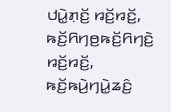ꤓꤣꤧ꤭ꤊ꤫ꤢꤩ꤬ ꤙꤢꤩ꤬ꤙꤢꤩ꤬, ꤒꤢꤩ꤬ꤖꤚꤥ꤬ꤒꤢꤩ꤬ꤖꤚꤢꤧ꤬ ꤙꤢꤩ꤬ꤙꤢꤩ꤬, ꤒꤢꤩ꤬ꤒꤣꤧ꤬ꤚꤣꤧ꤭ꤘꤢꤨ꤬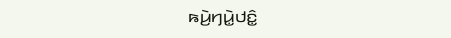ꤒꤣꤧ꤬ꤚꤣꤧ꤭ꤓꤢꤨ꤭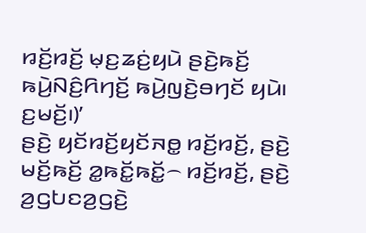ꤙꤢꤩ꤬ꤙꤢꤩ꤬ ꤗ꤫ꤢ꤬ꤘꤢꤦ꤬ꤟꤣꤧ ꤔꤢꤧ꤬ꤒꤢꤩ꤬ ꤒꤣꤧ꤬ꤡꤢꤨ꤬ꤖꤚꤢꤩ꤬ ꤒꤣꤧ꤬ꤜꤢꤧ꤬ꤋꤚꤢꤩ ꤟꤣꤧ꤯ ꤢ꤬ꤗꤢꤩ꤬꤯)’
ꤔꤢꤧ꤬ ꤟꤢꤩꤙꤢꤩ꤬ꤟꤢꤩꤏꤥ꤭ ꤙꤢꤩ꤬ꤙꤢꤩ꤬, ꤔꤢꤧ꤬ ꤗꤢꤩ꤬ꤒꤢꤩ꤬ ꤤ꤭ꤒꤢꤩ꤭ꤒꤢꤩ꤭꤮ ꤙꤢꤩ꤬ꤙꤢꤩ꤬, ꤔꤢꤧ꤬ ꤤ꤬ꤞꤝꤢꤤ꤬ꤞꤢꤧ꤬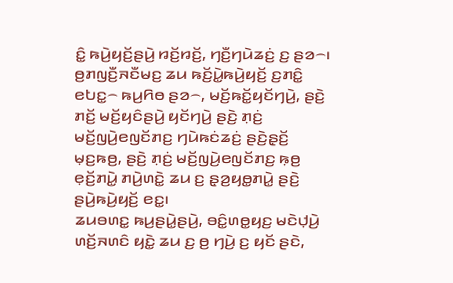ꤢꤨ꤭ ꤒꤣꤧ꤬ꤟꤢꤩ꤬ꤔꤣꤧ꤬ ꤙꤢꤩ꤬ꤙꤢꤩ꤬, ꤚꤢꤪ꤬ꤚꤣꤧꤘꤢꤦ꤬ ꤢ꤬ ꤔꤤ꤮꤯ ꤥ꤬ꤊꤜꤢꤪ꤬ꤏꤢꤪꤗꤢ꤬ ꤘꤣ ꤒꤢꤩ꤬ꤣꤧ꤭ꤒꤣꤧ꤬ꤟꤢꤩ꤬ ꤢ꤬ꤊꤢꤨ꤭ ꤕꤝꤢ꤭꤮ ꤒꤣ꤬ꤖꤥ ꤔꤤ꤮, ꤗꤢꤩ꤬ꤒꤢꤩ꤭ꤟꤢꤩꤚꤣꤧ꤬, ꤔꤢꤧ꤬ ꤊꤢꤩ꤬ ꤗꤢꤩ꤬ꤟꤢꤨꤔꤣꤧ꤬ ꤟꤢꤩꤚꤣꤧ꤬ ꤔꤢꤧ꤬ ꤊ꤫ꤢꤦ꤬ ꤗꤢꤩ꤬ꤜꤣꤧ꤬ꤕꤜꤢꤩꤊꤢ꤬ ꤚꤣꤧꤒꤢꤦꤘꤢꤦ꤬ ꤔꤢꤧ꤬ꤔ꤫ꤢꤩ꤬ ꤗ꤫ꤢ꤬ꤒꤥ꤬, ꤔꤢꤧ꤬ ꤊ꤫ꤢꤦ꤬ ꤗꤢꤩ꤬ꤜꤣꤧ꤬ꤕꤜꤢꤩꤊꤢ꤬ ꤒ꤫ꤥ꤬ ꤕ꤫ꤢꤩ꤬ꤊꤣꤧ꤭ ꤊꤣꤧ꤬ꤛꤢꤧ꤭ ꤘꤣ ꤢ꤬ ꤔ꤫ꤤ꤬ꤟꤥ꤭ꤊꤣꤧ꤭ ꤔꤢꤧ꤬ ꤔꤣꤧ꤬ꤒꤣꤧ꤬ꤟꤢꤩ꤬ ꤕꤢ꤭꤯
ꤘꤣꤋꤛꤢ꤭ ꤒꤣ꤬ꤔꤣꤧ꤭ꤔꤣꤧ꤬, ꤋꤢꤨ꤭ꤛꤥ꤭ꤟꤢ꤬ ꤗꤢꤧꤓ꤫ꤣꤧ꤬ ꤛꤢꤩ꤬ꤏꤛꤢꤨ ꤟꤢꤧ꤭ ꤘꤣ ꤢ꤬ ꤥ꤬ ꤚꤣꤧ꤬ ꤢ꤬ ꤟꤢꤩ ꤔꤢꤧ,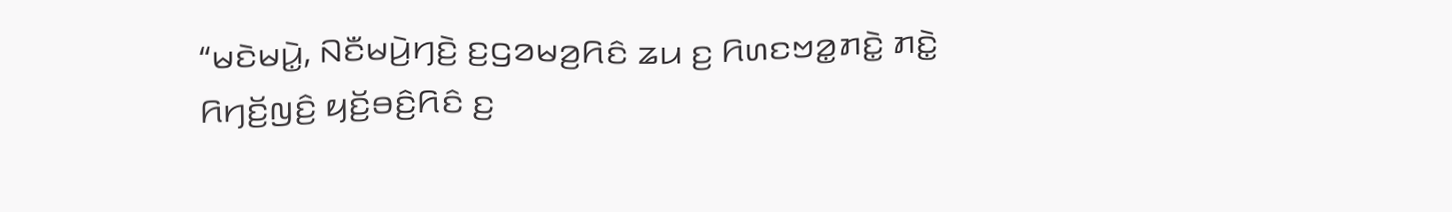“ꤗꤢꤧꤗꤣꤧ꤭, ꤡꤢꤪꤗꤣꤧ꤬ꤚꤢꤧ꤬ ꤢ꤬ꤞꤤꤗꤤ꤬ꤖꤢꤨ ꤘꤣ ꤢ꤬ ꤖꤛꤢꤠꤤ꤭ꤊꤢꤧ꤭ ꤊꤢꤧ꤭ ꤖꤚꤢꤩ꤬ꤜꤢꤨ꤬ ꤟꤢꤩ꤬ꤋꤢꤨ꤬ꤖꤢꤨ ꤢ꤬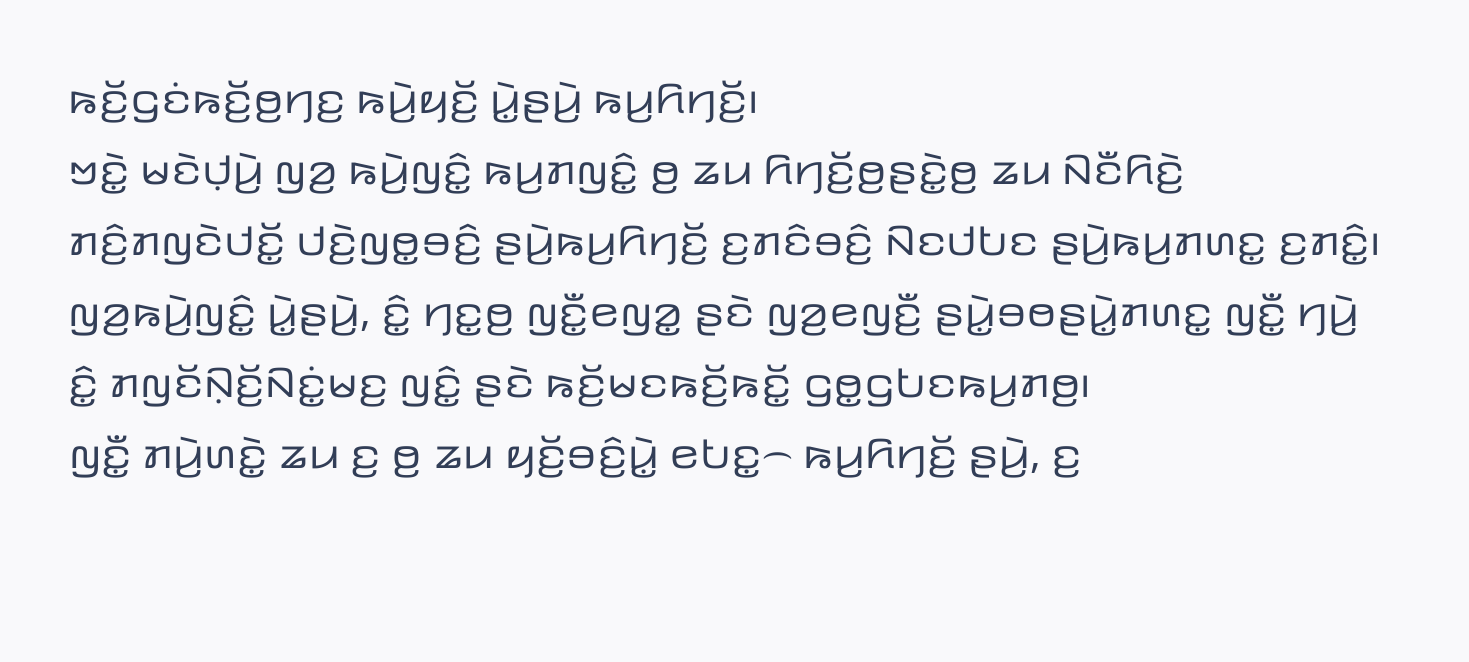ꤒꤢꤩ꤬ꤞꤢꤦꤒꤢꤩ꤬ꤥ꤬ꤚꤢ꤬ ꤒꤣꤧ꤬ꤟꤢꤩ꤬ ꤣꤧ꤭ꤔꤣꤧ꤬ ꤒꤣ꤬ꤖꤚꤢꤩ꤬꤯
ꤠꤢꤧ꤭ ꤗꤢꤧꤓ꤫ꤣꤧ꤬ ꤜꤤ꤬ ꤒꤣꤧ꤬ꤜꤢꤨ꤭ ꤒꤣ꤬ꤊꤜꤢꤨ꤭ ꤥ꤬ ꤘꤣ ꤖꤚꤢꤩ꤬ꤥ꤬ꤔꤢꤧ꤭ꤥ꤬ ꤘꤣ ꤡꤢꤪꤖꤢꤧ꤬ ꤊꤢꤨ꤬ꤊꤜꤢꤧꤓꤢꤩ꤭ ꤓꤢꤧ꤬ꤜꤥ꤭ꤋꤢꤨ꤬ ꤔꤣꤧ꤬ꤒꤣ꤬ꤖꤚꤢꤩ꤬ ꤢ꤬ꤊꤢꤨꤋꤢꤨ꤬ ꤡꤢꤓꤝꤢ ꤔꤣꤧ꤬ꤒꤣ꤬ꤊꤛꤢ꤭ ꤢ꤬ꤊꤢꤨ꤭꤯ ꤜꤤ꤬ꤒꤣꤧ꤬ꤜꤢꤨ꤭ ꤣꤧ꤭ꤔꤣꤧ꤬, ꤢꤨ꤭ ꤚꤢ꤭ꤥ꤬ ꤜꤢꤪ꤭ꤕꤜꤤ꤭ ꤔꤢꤧ ꤜꤤ꤬ꤕꤜꤢꤪ꤬ ꤔꤣꤧ꤭ꤋꤥꤔꤣꤧ꤭ꤊꤛꤢ꤭ ꤜꤢꤪ꤭ ꤚꤣꤧ꤬ ꤢꤨ꤭ ꤊꤜꤢꤩꤡ꤫ꤢꤩ꤬ꤡꤢꤦ꤭ꤗꤢ꤬ ꤜꤢꤨ꤭ ꤔꤢꤧ ꤒꤢꤩ꤬ꤗꤢꤒꤢꤩ꤬ꤒꤢꤩ꤭ ꤞꤥ꤭ꤞꤝꤢꤒꤣ꤬ꤊꤥ꤬꤯
ꤜꤢꤪ꤭ ꤊꤣꤧ꤬ꤛꤢꤧ꤭ ꤘꤣ ꤢ꤬ ꤥ꤬ ꤘꤣ ꤟꤢꤩ꤬ꤋꤢꤨ꤬ꤣꤧ꤭ ꤕꤝꤢ꤭꤮ ꤒꤣ꤬ꤖꤚꤢꤩ꤬ ꤔꤣꤧ꤬, ꤢ꤬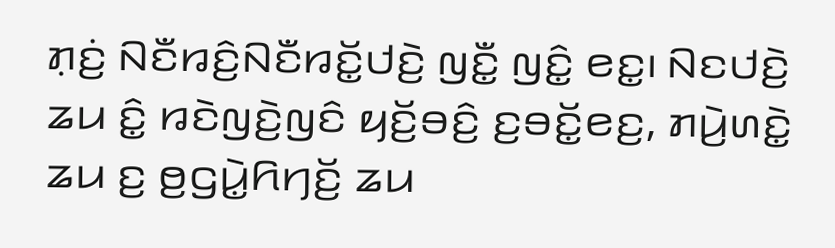ꤊ꤫ꤢꤦ꤬ ꤡꤢꤪꤙꤢꤨ꤬ꤡꤢꤪꤙꤢꤩ꤭ꤓꤢꤧ꤬ ꤜꤢꤪ꤭ ꤜꤢꤨ꤭ ꤕꤢ꤭꤯ ꤡꤢꤓꤢꤧ꤬ ꤘꤣ ꤢꤨ꤭ ꤙꤢꤧꤜꤢꤧ꤬ꤜꤢꤨ ꤟꤢꤩ꤬ꤋꤢꤨ꤬ ꤢ꤬ꤋꤢꤩ꤭ꤕꤢ꤬, ꤊꤣꤧ꤬ꤛꤢꤧ꤭ ꤘꤣ ꤢ꤬ ꤥ꤬ꤞꤣꤧ꤭ꤖꤚꤢꤩ꤬ ꤘꤣ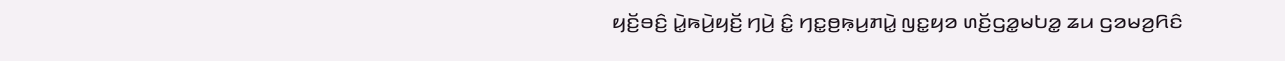ꤟꤢꤩ꤬ꤋꤢꤨ꤬ ꤣꤧ꤭ꤒꤣꤧ꤬ꤟꤢꤩ꤬ ꤚꤣꤧ꤬ ꤢꤨ꤭ ꤚꤢ꤭ꤥ꤬ꤒ꤫ꤣ꤬ꤊꤣꤧ꤭ ꤜꤢ꤭ꤟꤤ ꤛꤢꤩ꤬ꤞꤤ꤭ꤗꤝꤤ꤭ ꤘꤣ ꤞꤤꤗꤤ꤬ꤖꤢꤨ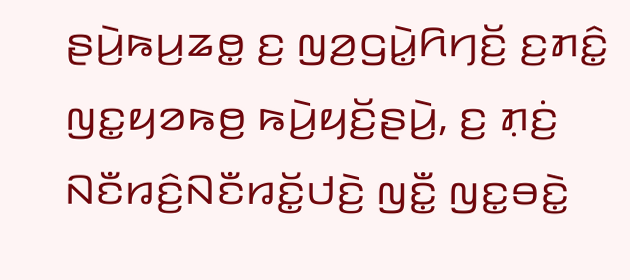ꤔꤣꤧ꤬ꤒꤣ꤬ꤘꤥ꤭ ꤢ꤬ ꤜꤤ꤬ꤞꤣꤧ꤭ꤖꤚꤢꤩ꤬ ꤢ꤬ꤊꤢꤨ꤭ ꤜꤢ꤭ꤟꤤꤒꤥ꤬ ꤒꤣꤧ꤬ꤟꤢꤩ꤬ꤔꤣꤧ꤬, ꤢ꤬ ꤊ꤫ꤢꤦ꤬ ꤡꤢꤪꤙꤢꤨ꤬ꤡꤢꤪꤙꤢꤩ꤭ꤓꤢꤧ꤬ ꤜꤢꤪ꤭ ꤜꤢ꤭ꤋꤢꤧ꤭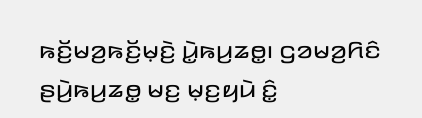ꤒꤢꤩ꤬ꤗꤤ꤬ꤒꤢꤩ꤬ꤗ꤫ꤢꤧ꤬ ꤣꤧ꤭ꤒꤣ꤬ꤘꤥ꤭꤯ ꤞꤤꤗꤤ꤬ꤖꤢꤨ ꤔꤣꤧ꤬ꤒꤣ꤬ꤘꤥ꤭ ꤗꤢ꤬ ꤗ꤫ꤢ꤬ꤟꤣꤧ ꤢꤨ꤭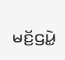ꤗꤢꤩ꤬ꤞꤣꤧ꤭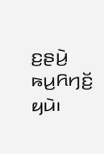ꤢ꤬ꤔꤣꤧ꤬ ꤒꤣ꤬ꤖꤚꤢꤩ꤬ ꤟꤣꤧ꤯